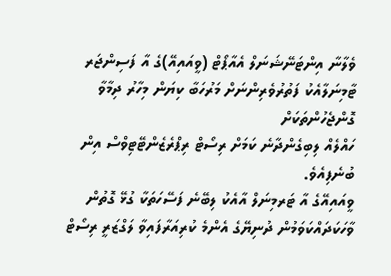ވެލާނާ އިންޓަނޭޝަނަލް އެއާޕޯޓް (ވީއައިއޭ)ގެ އާ ފަސިންޖަރ ޓާމިނަލާއެކު ފަތުރުވެރިންނަށް މަރުހަބާ ކިޔަން މިހާރު ދިމާވާ ގޮންޖެހުންތަކަށް
ހައްލެއް ލިބިގެންދާނެ ކަމަށް ރިސޯޓް ރިޕްރެޒެންޓޭޓިވްސް އިން ބުނެފިއެވެ.
ވީއައިއޭގެ އާ ޓަރމިނަލް އާއެކު ލިބޭނެ ފަސޭހަތަކާ ގުޅޭ ގޮތުން
ވާހަކަދައްކަވަމުން ދުނިޔޭގެ އެންމެ ކުރިއަރާފައިވާ ލަގްޒަރީ ރިސޯޓް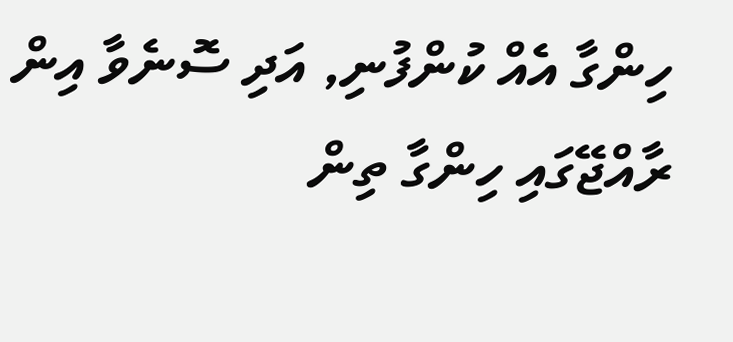ހިންގާ އެއް ކުންފުނި, އަދި ސޮނެވާ އިން ރާއްޖޭގައި ހިންގާ ތިން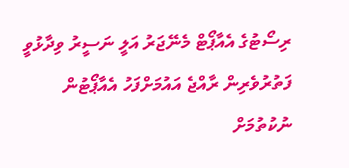ރިސޯޓުގެ އެއާޕޯޓް މެނޭޖަރު އަލީ ނަސީރު ވިދާޅުވީ
ފަތުރުވެރިން ރާއްޖެ އައުމަށްފަހު އެއާޕޯޓުން ނުކުތުމަށް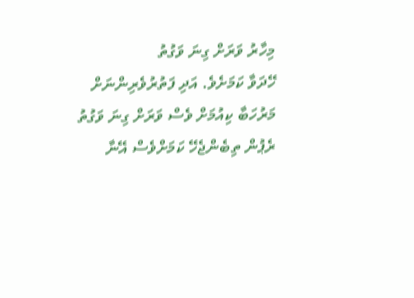މިހާރު ވަރަށް ގިނަ ވަގުތު
ހޭދަވާ ކަމަށެވެ. އަދި ފަތުރުވެރިންނަށް މަރުހަބާ ކިއުމަށް ވެސް ވަރަށް ގިނަ ވަގުތު
ރެޕުން ތިބެންޖެހޭ ކަމަށްވެސް އޭނާ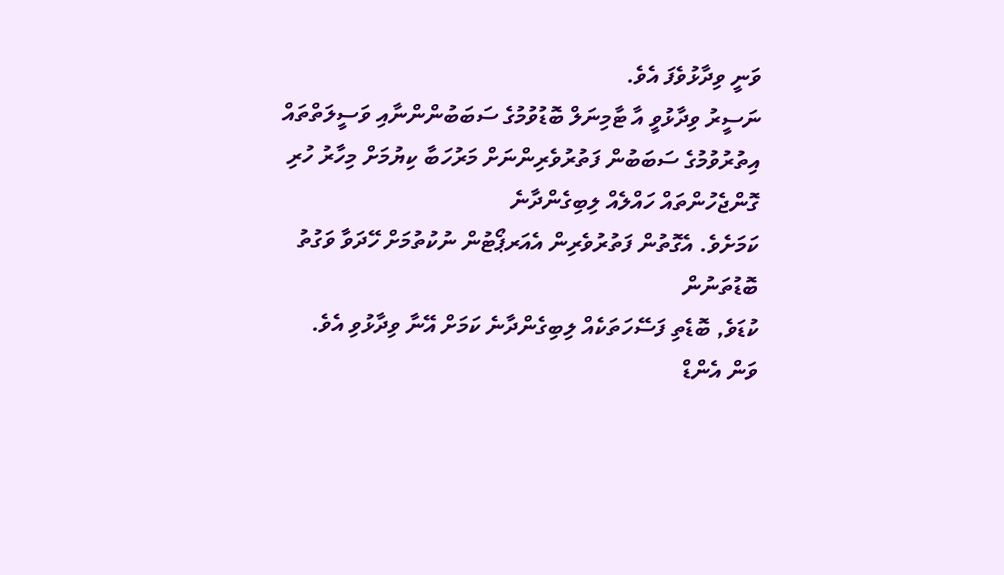ވަނީ ވިދާޅުވެފަ އެވެ.
ނަސީރު ވިދާޅުވީ އާ ޓާމިނަލް ބޮޑުވުމުގެ ސަބަބުންންނާއި ވަސީލަތްތައް އިތުރުވުމުގެ ސަބަބުން ފަތުރުވެރިންނަށް މަރުހަބާ ކިޔުމަށް މިހާރު ހުރި ގޮންޖެހުންތައް ހައްލެއް ލިބިގެންދާނެ
ކަމަށެވެ. އެގޮތުން ފަތުރުވެރިން އެއަރޕޯޓުން ނުކުތުމަށް ހޭދަވާ ވަގުތު ބޮޑުތަނުން
ކުޑަވެ, ބޮޑެތި ފަސޭހަތަކެއް ލިބިގެންދާނެ ކަމަށް އޭނާ ވިދާޅުވި އެވެ.
ވަން އެންޑް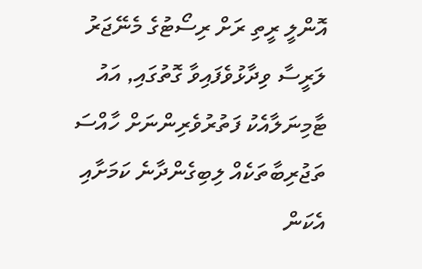އޮންލީ ރީތި ރަށް ރިސޯޓުގެ މެނޭޖަރު
ލަރީސާ ވިދާޅުވެފައިވާ ގޮތުގައި, އައު ޓާމިނަލާއެކު ފަތުރުވެރިންނަށް ހާއްސަ ތަޖުރިބާތަކެއް ލިބިގެންދާނެ ކަމަށާއި އެކަން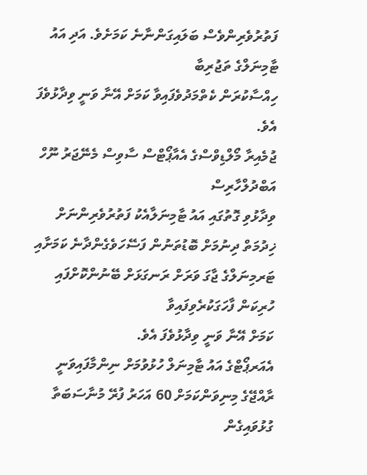ފަތުރުވެރިންވެސް ބަލައިގަންނާނެ ކަމަށެވެ. އަދި އައު ޓާމިނަލްގެ ތަޖުރިބާ
ހިއްސާކުރަން ކެތްމަދުވެފައިވާ ކަމަށް އޭނާ ވަނީ ވިދާޅުވެފަ އެވެ.
ޖުމެއިރާ މޯލްޑިވްސްގެ އެއާޕޯޓްސް ސާވިސް މެނޭޖަރު ނޫހް އަބްދުލްހާރިސް
ވިދާޅުވި ގޮތުގައި އައު ޓާމިނަލާއެކު ފަތުރުވެރިންނަށް ޚިދުމަތް ދިނުމަށް ބޮޑުތަނުން ފަސޭހަވެގެންދާނެ ކަމަށާއި ޓަރމިނަލްގެ ޖާގަ ވަރަށް ރަނގަޅަށް ބޭނުންކޮށްފައި ހުރިކަން ފާހަގަކުރެވިފައިވާ
ކަމަށް އޭނާ ވަނީ ވިދާޅުވެފަ އެވެ.
އެއަރޕޯޓްގެ އައު ޓާމިނަލް ހުޅުވުމަށް ނިންމާފައިވަނީ ރާއްޖޭގެ މިނިވަންކަމަށް 60 އަހަރު ފުރޭ މުނާސަބަތާ ގުޅުވައިގެން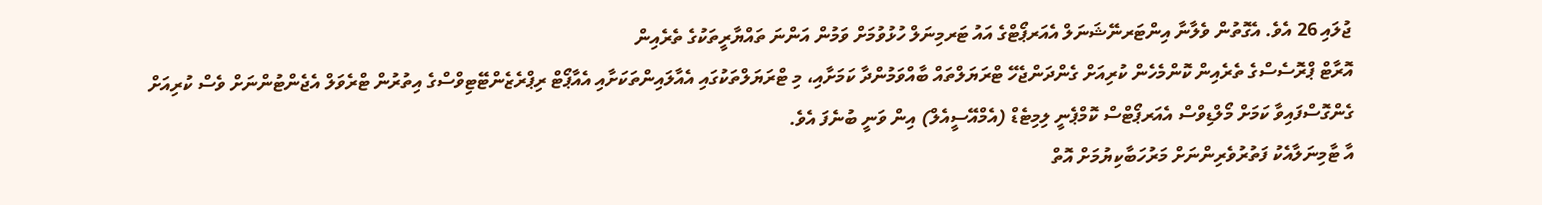ޖުލައި 26 އެވެ. އެގޮތުން ވެލާނާ އިންޓަރނޭޝަނަލް އެއަރޕޯޓްގެ އައު ޓަރމިނަލް ހުޅުވުމަށް ވަމުން އަންނަ ތައްޔާރީތަކުގެ ތެރެއިން
އޮރާޓް ޕްރޮސެސްގެ ތެރެއިން ކޮންމެހެން ކުރިއަށް ގެންދަންޖެހޭ ޓްރަޔަލްތައް ބާއްވަމުންދާ ކަމަށާއި، މި ޓްރަޔަލްތަކުގައި އެއާލައިންތަކަށާއި އެއާޕޯޓް ރިޕްރެޒެންޓޭޓިވްސްގެ އިތުރުން ޓްރެވަލް އެޖެންޓުންނަށް ވެސް ކުރިއަށް ގެންގޮސްފައިވާ ކަމަށް މޯލްޑިވްސް އެއަރޕޯޓްސް ކޮމްޕެނީ ލިމިޓެޑް (އެމްއޭސީއެލް) އިން ވަނީ ބުނެފަ އެވެ.
އާ ޓާމިނަލާއެކު ފަތުރުވެރިންނަށް މަރުހަބާކިޔުމަށް އޮތް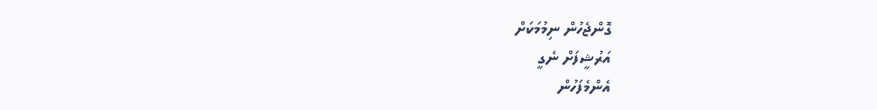ގޮންޖެހުން ނިމުމަކަށް
އަރުޝީފަށް ނެގީ
އެންމެފަހުން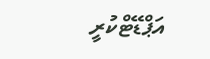އަޕްޑޭޓްކުރީ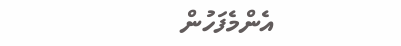އެންމެފަހުން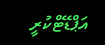އަޕްޑޭޓްކުރީ